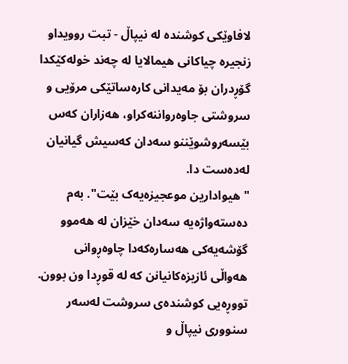لافاوێکی کوشندە لە نیپاڵ - تبت روویداو زنجیرە چیاکانی هیمالایا لە چەند خولەکێکدا گۆڕدران بۆ مەیدانی کارەساتێکی مرۆیی و سروشتی جاوەرواننەکراو، هەزاران کەس بێسەروشوێننو سەدان کەسیش گیانیان لەدەست دا.
"هیوادارین موعجیزەیەک بێت". بەم دەستەواژەیە سەدان خێزان لە هەموو گۆشەیەکی هەسارەکەدا چاوەڕوانی هەواڵی ئازیزەکانیانن کە لە قوڕدا ون بوون.
تووڕەیی کوشندەی سروشت لەسەر سنووری نیپاڵ و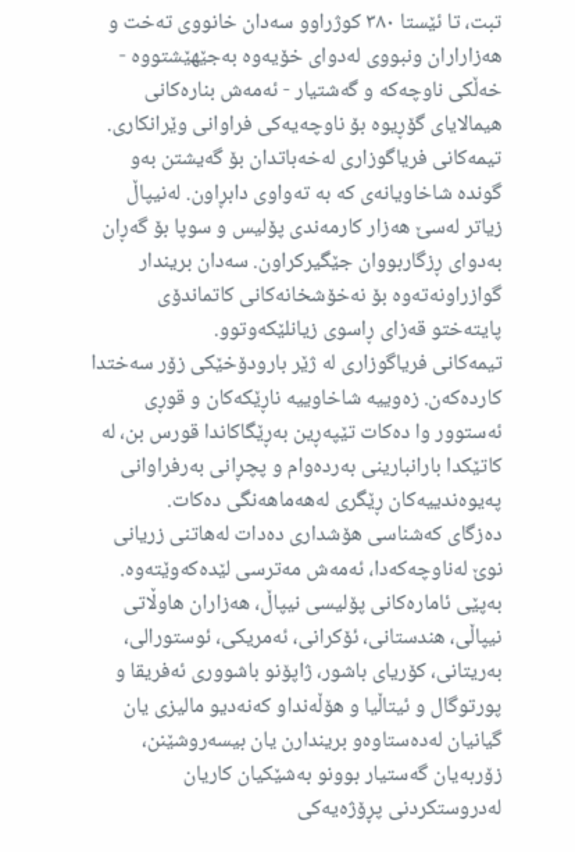تبت، تا ئێستا ٣٨٠ کوژراوو سەدان خانووی تەخت و هەزاراران ونبووی لەدوای خۆیەوە بەجێهێشتووە - خەڵکی ناوچەکە و گەشتیار - ئەمەش بنارەکانی هیمالایای گۆڕیوە بۆ ناوچەیەکی فراوانی وێرانکاری.
تیمەکانی فریاگوزاری لەخەباتدان بۆ گەیشتن بەو گوندە شاخاویانەی کە بە تەواوی دابڕاون. لەنیپاڵ زیاتر لەسێ هەزار کارمەندی پۆلیس و سوپا بۆ گەڕان بەدوای ڕزگاربووان جێگیرکراون. سەدان بریندار گوازراونەتەوە بۆ نەخۆشخانەکانی کاتماندۆی پایتەختو قەزای ڕاسوی زیانلێکەوتوو.
تیمەکانی فریاگوزاری لە ژێر بارودۆخێکی زۆر سەختدا کاردەکەن. زەوییە شاخاوییە ناڕێکەکان و قوڕی ئەستوور وا دەکات تێپەڕین بەڕێگاکاندا قورس بن، لە کاتێکدا بارانبارینی بەردەوام و پچڕانی بەرفراوانی پەیوەندییەکان ڕێگری لەهەماهەنگی دەکات.
دەزگای کەشناسی هۆشداری دەدات لەهاتنی زریانی نوێ لەناوچەکەدا، ئەمەش مەترسی لێدەکەوێتەوە.
بەپێی ئامارەکانی پۆلیسی نیپاڵ، هەزاران هاوڵاتی نیپاڵی، هندستانی، ئۆکرانی، ئەمریکی، ئوستورالی، بەریتانی، کۆریای باشور، ژاپۆنو باشووری ئەفریقا و پورتوگال و ئیتاڵیا و هۆڵەنداو کەنەدیو مالیزی یان گیانیان لەدەستاوەو بریندارن یان بیسەروشێنن، زۆربەیان گەستیار بوونو بەشێکیان کاریان لەدروستکردنی پڕۆژەیەکی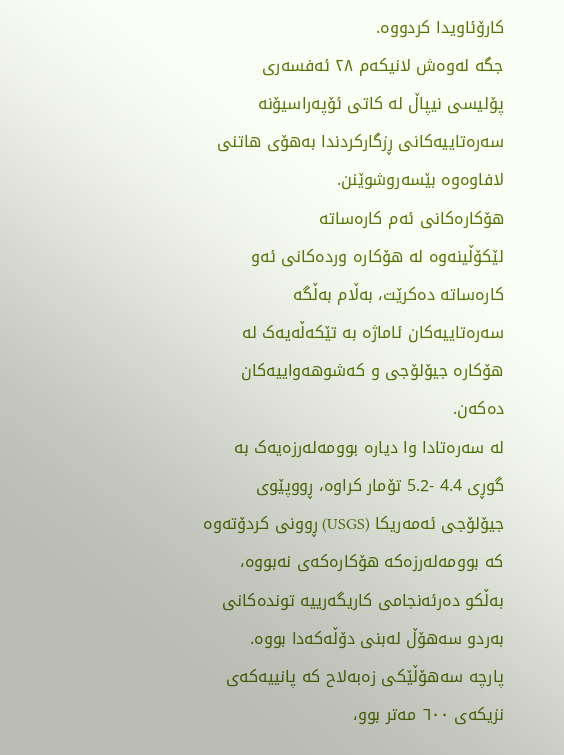کارۆئاویدا کردووە.
جگە لەوەش لانیکەم ٢٨ ئەفسەری پۆلیسی نیپاڵ لە کاتی ئۆپەراسیۆنە سەرەتاییەکانی ڕزگارکردندا بەهۆی هاتنی لافاوەوە بێسەروشوێنن.
هۆکارەکانی ئەم کارەساتە
لێکۆڵینەوە لە هۆکارە وردەکانی ئەو کارەساتە دەکرێت، بەڵام بەڵگە سەرەتاییەکان ئاماژە بە تێکەڵەیەک لە هۆکارە جیۆلۆجی و کەشوهەواییەکان دەکەن.
لە سەرەتادا وا دیارە بوومەلەرزەیەک بە گوڕی 4.4 -5.2 تۆمار کراوە، ڕووپێوی جیۆلۆجی ئەمەریکا (USGS) ڕوونی کردۆتەوە کە بوومەلەرزەکە هۆکارەکەی نەبووە، بەڵکو دەرئەنجامی کاریگەرییە توندەکانی بەردو سەهۆڵ لەبنی دۆڵەکەدا بووە.
پارچە سەهۆڵێکی زەبەلاح کە پانییەکەی نزیکەی ٦٠٠ مەتر بوو،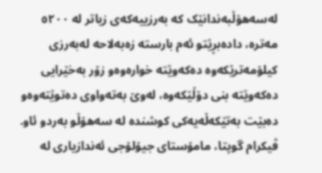لەسەهۆڵبەندانێک کە بەرزییەکەی زیاتر لە ٥٢٠٠ مەترە، دادەبڕێتو ئەم بارستە زەبەلاحە لەبەرزی کیلۆمەترێکەوە دەکەوێتە خوارەوەو زۆر بەخێرایی دەکەوێتە بنی دۆڵێکەوە، لەوێ بەتەواوی دەتوێتەوەو دەبێت بەتێکەڵەیەکی کوشندە لە سەهۆڵو بەردو ئاو.
ڤیکرام گوپتا، مامۆستای جیۆلۆجی ئەندازیاری لە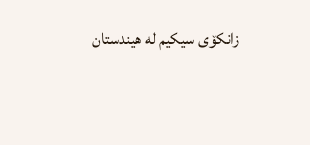زانکۆی سیکیم لە هیندستان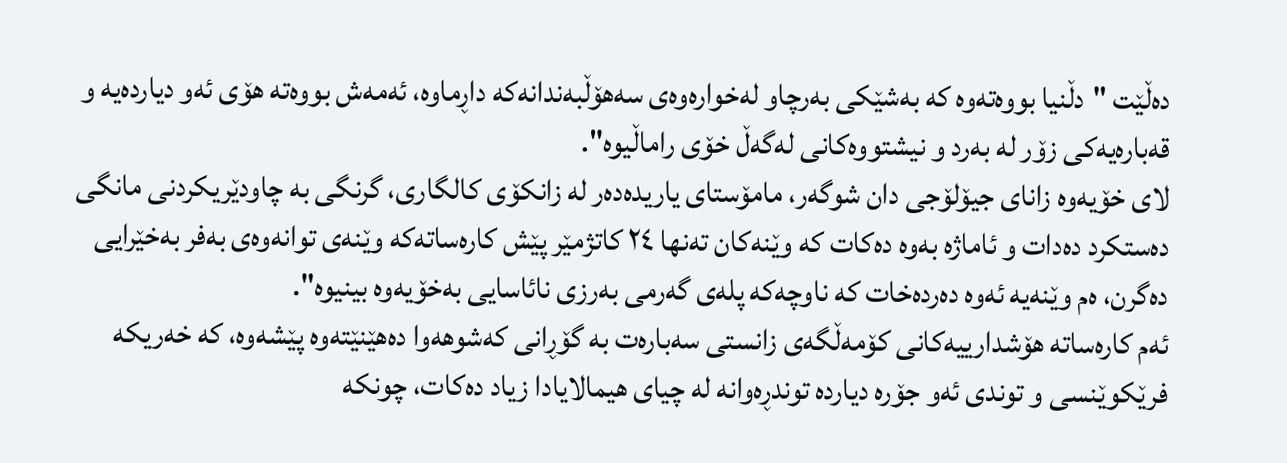دەڵێت "دڵنیا بووەتەوە کە بەشێکی بەرچاو لەخوارەوەی سەهۆڵبەندانەکە داڕماوە، ئەمەش بووەتە هۆی ئەو دیاردەیە و قەبارەیەکی زۆر لە بەرد و نیشتووەکانی لەگەڵ خۆی راماڵیوە".
لای خۆیەوە زانای جیۆلۆجی دان شوگەر، مامۆستای یاریدەدەر لە زانکۆی کالگاری، گرنگی بە چاودێریکردنی مانگی دەستکرد دەدات و ئاماژە بەوە دەکات کە وێنەکان تەنها ٢٤ کاتژمێر پێش کارەساتەکە وێنەی توانەوەی بەفر بەخێرایی دەگرن، ەم وێنەیە ئەوە دەردەخات کە ناوچەکە پلەی گەرمی بەرزی نائاسایی بەخۆیەوە بینیوە".
ئەم کارەساتە هۆشدارییەکانی کۆمەڵگەی زانستی سەبارەت بە گۆڕانی کەشوهەوا دەهێنێتەوە پێشەوە، کە خەریکە فرێکوێنسی و توندی ئەو جۆرە دیاردە توندڕەوانە لە چیای هیمالایادا زیاد دەکات، چونکە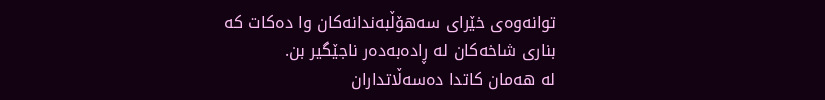توانەوەی خێرای سەهۆڵبەندانەکان وا دەکات کە بناری شاخەکان لە ڕادەبەدەر ناجێگیر بن.
لە هەمان کاتدا دەسەڵاتداران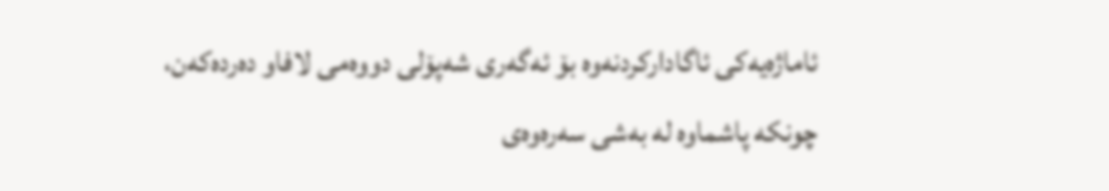ئاماژەیەکی ئاگادارکردنەوە بۆ ئەگەری شەپۆلی دووەمی لافاو دەردەکەن، چونکە پاشماوە لە بەشی سەرەوەی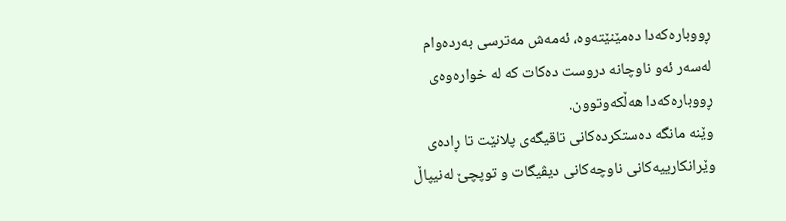ڕووبارەکەدا دەمێنێتەوە، ئەمەش مەترسی بەردەوام لەسەر ئەو ناوچانە دروست دەکات کە لە خوارەوەی ڕووبارەکەدا هەڵکەوتوون.
وێنە مانگە دەستکردەکانی تاقیگەی پلانێت تا ڕادەی وێرانکارییەکانی ناوچەکانی دیڤیگات و توپچێ لەنیپاڵ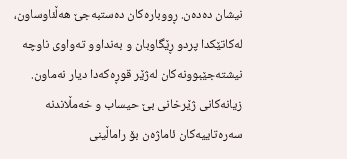نیشان دەدەن. ڕووبارەکان دەستبەجێ هەڵئاوساون، لەکاتێکدا پردو ڕێگاوبان و بەنداوو تەواوی ناوچە نیشتەجێبوونەکان لەژێر قوڕەکەدا دیار نەماون.
زیانەکانی ژێرخانی بێ حیساب و خەمڵاندنە سەرەتاییەکان ئاماژەن بۆ راماڵینی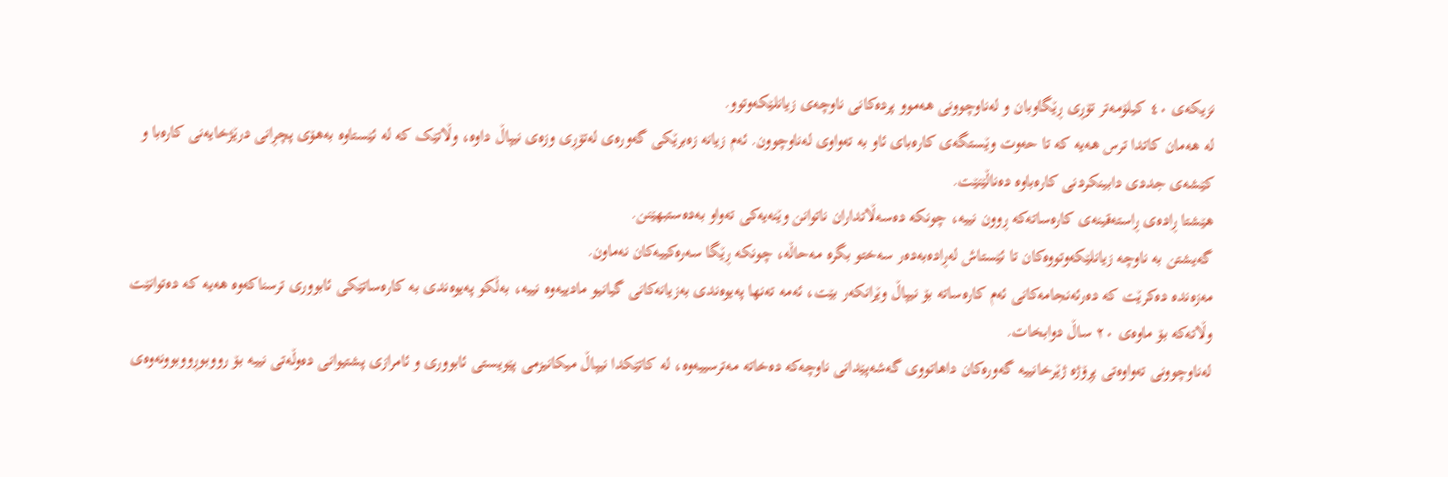نزیکەی ٤٠ کیلۆمەتر تۆڕی ڕێگاوبان و لەناوچوونی هەموو پردەکانی ناوچەی زیانلێکەوتوو.
لە هەمان کاتدا ترس هەیە کە تا حەوت وێستگەی کارەبای ئاو بە تەواوی لەناوچوون. ئەم زیانە زەبرێکی گەورەی لەتۆڕی وزەی نیپاڵ داوە، وڵاتێک کە لە ئێستاوە بەهۆی پچڕانی درێژخایەنی کارەبا و کێشەی جددی دابینکردنی کارەباوە دەناڵێنێت.
هێشتا ڕادەی ڕاستەقینەی کارەساتەکە ڕوون نییە، چونکە دەسەڵاتداران ناتوانن وێنەیەکی تەواو بەدەستبهێنن.
گەیشتن بە ناوچە زیانلێکەوتووەکان تا ئێستاش لەڕادەبەدەر سەختو بگرە مەحاڵە، چونکە ڕێگا سەرەکییەکان نەماون.
مەزەندە دەکرێت کە دەرئەنجامەکانی ئەم کارەساتە بۆ نیپاڵ وێرانکەر بێت، ئەمە تەنها پەیوەندی بەزیانەکانی گیانیو مادییەوە نییە، بەڵکو پەیوەندی بە کارەساتێکی ئابووری ترسناکەوە هەیە کە دەتوانێت وڵاتەکە بۆ ماوەی ٢٠ ساڵ دوابخات.
لەناوچوونی تەواوەتی پڕۆژە ژێرخانییە گەورەکان داهاتووی گەشەپێدانی ناوچەکە دەخاتە مەترسییەوە، لە کاتێکدا نیپاڵ میکانیزمی پێویستی ئابووری و ئامرازی پشتیوانی دەوڵەتی نییە بۆ رووبوڕووبوونەوەی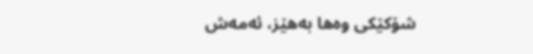شۆکێکی وەها بەهێز، ئەمەش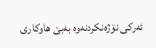ئەرکی نۆژەنکردنەوە بەبێ هاوکاری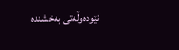نێودەوڵەتی بەخشندە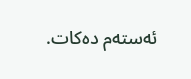ئەستەم دەکات.